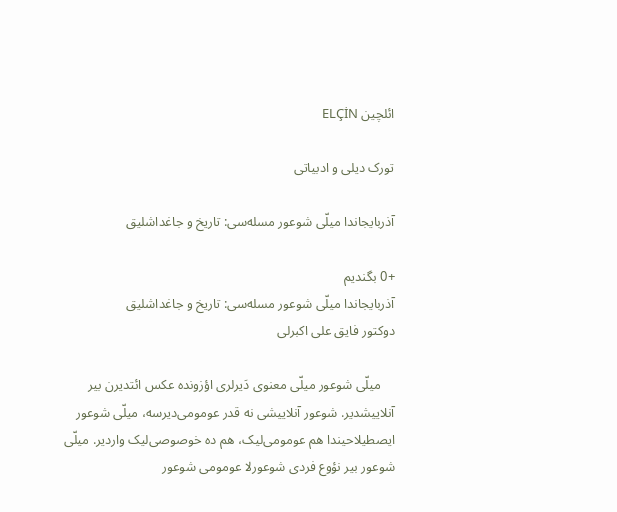ائلچین ELÇİN

تورک دیلی و ادبیاتی

آذربایجاندا میلّی شوعور مسله‌سی: تاریخ و جاغداشلیق

+0 بگندیم
آذربایجاندا میلّی شوعور مسله‌سی: تاریخ و جاغداشلیق
دوکتور فایق علی اکبرلی

    میلّی شوعور میلّی معنوی دَیرلری اؤزونده عکس ائتدیرن بیر آنلاییشدیر. شوعور آنلاییشی نه قدر عومومی‌دیرسه، میلّی شوعور ایصطیلاحیندا هم عومومی‌لیک، هم ده خوصوصی‌لیک واردیر. میلّی شوعور بیر نؤوع فردی شوعورلا عومومی شوعور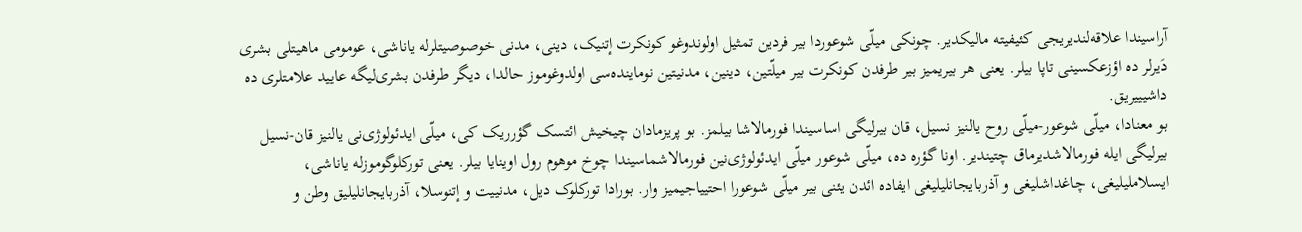آراسیندا علاقه‌لندیریجی کئیفیته مالیکدیر. چونکی میلّی شوعوردا بیر فردین تمثیل اولوندوغو کونکرت إتنیک، دینی، مدنی خوصوصیتلرله یاناشی، عومومی ماهیتلی بشری دَیرلر ده اؤزعکسینی تاپا بیلر. یعنی هر بیریمیز بیر طرفدن کونکرت بیر میلّتین، دینین، مدنیتین نوماینده‌سی اولدوغوموز حالدا، دیگر طرفدن بشری‌لیگه عایید علامتلری ده داشیییریق.
بو معنادا، میلّی شوعور-میلّی روح یالنیز نسیل، قان بیرلیگی اساسیندا فورمالاشا بیلمز. بو پریزمادان چیخیش ائتسک گؤرریک کی، میلّی ایدئولوژی‌نی یالنیز قان-نسیل بیرلیگی ایله فورمالاشدیرماق چتیندیر. اونا گؤره ده، میلّی شوعور میلّی ایدئولوژی‌نین فورمالاشماسیندا چوخ موهوم رول اوینایا بیلر. یعنی تورکلوگوموزله یاناشی، ایسلاملیلیغی، چاغداشلیغی و آذربایجانلیلیغی ایفاده ائدن یئنی بیر میلّی شوعورا احتییاجیمیز وار. بورادا تورکلوک دیل، مدنییت و إتنوسلا، آذربایجانلیلیق وطن و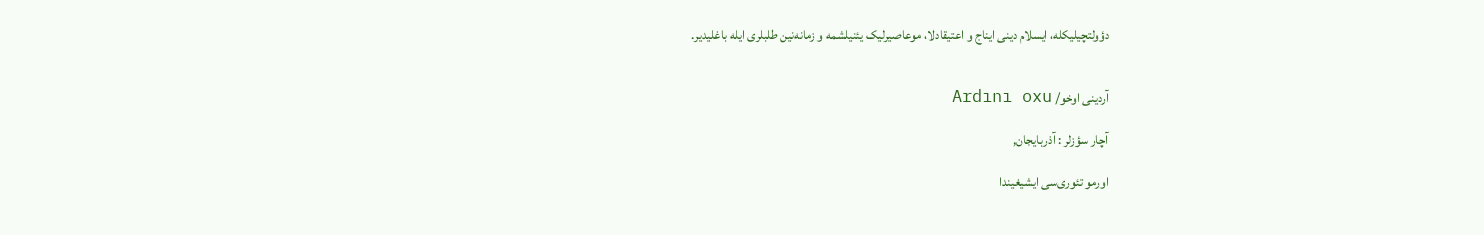دؤولتچیلیکله، ایسلام دینی ایناج و اعتیقادلا، موعاصیرلیک یئنیلشمه و زمانه‌‌نین طلبلری ایله باغلیدیر.


آردینی اوخو/ Ardını oxu

آچار سؤزلر : آذربایجان,

اورمو تئوری‌سی ایشیغیندا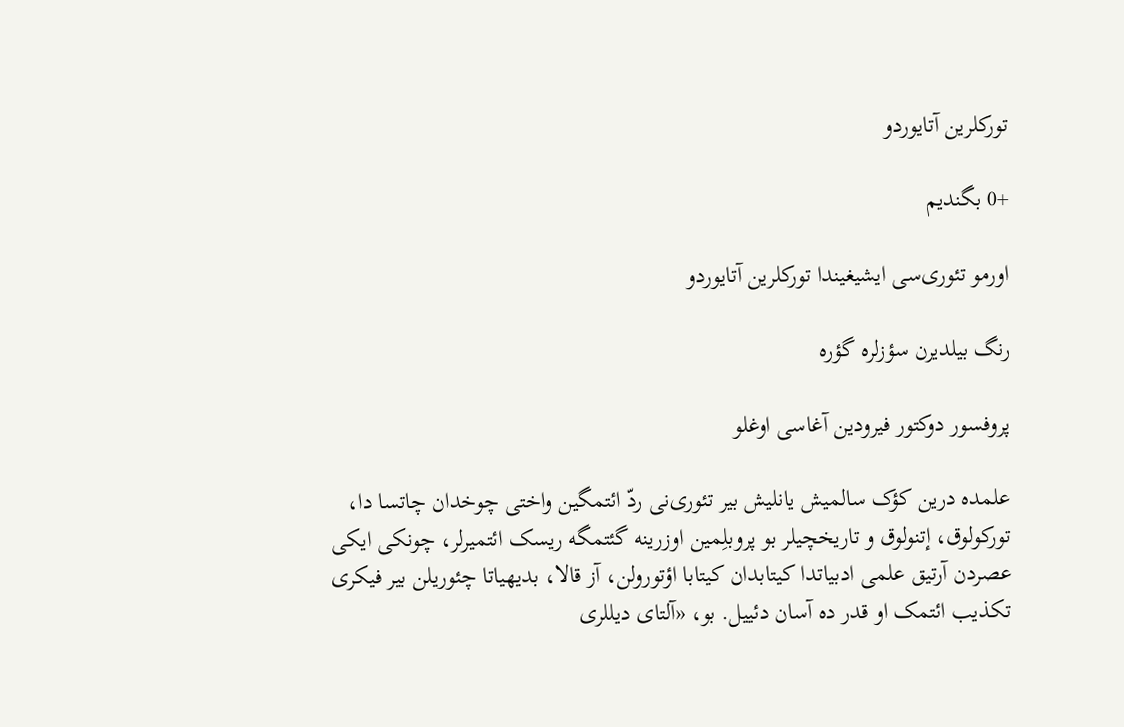تورکلرین آتایوردو

+0 بگندیم

اورمو تئوری‌سی ایشیغیندا تورکلرین آتایوردو

رنگ بیلدیرن سؤزلره گؤره

پروفسور دوکتور فیرودین آغاسی‌ اوغلو

علمده درین کؤک سالمیش یانلیش بیر تئوری‌نی ردّ ائتمگین واختی چوخدان چاتسا دا، تورکولوق، إتنولوق و تاریخچیلر بو پروبلِمین اوزرینه گئتمگه ریسک ائتمیرلر، چونکی ایکی عصردن آرتیق علمی ادبیاتدا کیتابدان کیتابا اؤتورولن، آز قالا، بدیهیاتا چئوریلن بیر فیکری تکذیب ائتمک او قدر ده آسان دئییل. بو، «آلتای دیللری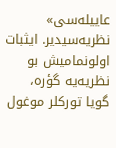عاییله‌سی» نظریه‌سیدیر. ایثبات اولونمامیش بو نظریه‌یه گؤره، گویا تورکلر موغول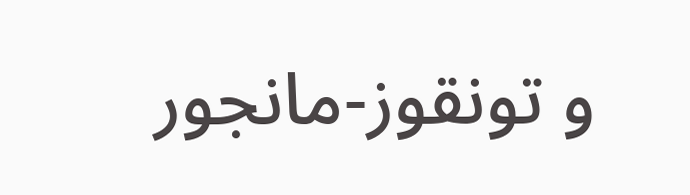و تونقوز-مانجور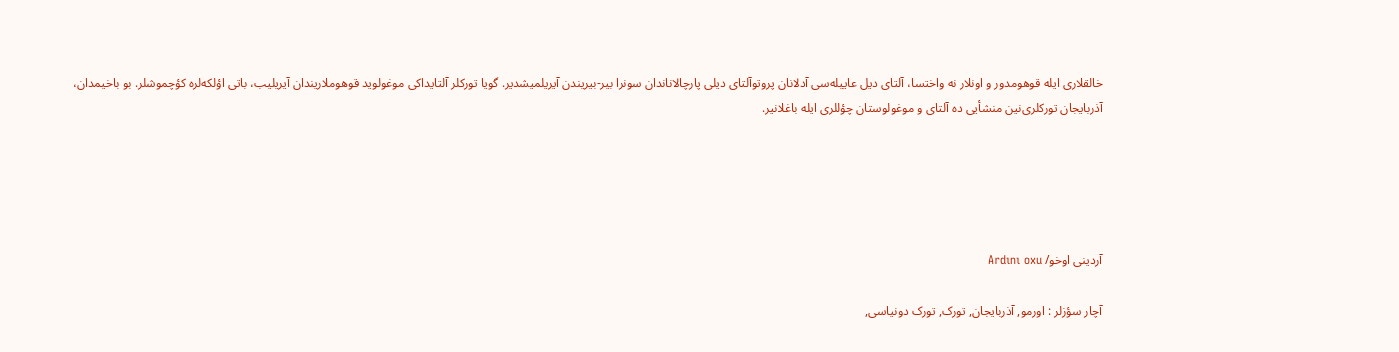خالقلاری ایله قوهومدور و اونلار نه واختسا، آلتای دیل عاییله‌سی آدلانان پروتوآلتای دیلی پارچالاناندان سونرا بیر-بیریندن آیریلمیشدیر. گویا تورکلر آلتایداکی موغولوید قوهوملاریندان آیریلیب، باتی اؤلکه‌لره کؤچموشلر. بو باخیمدان، آذربایجان تورکلری‌‌نین منشأیی ده آلتای و موغولوستان چؤللری ایله باغلانیر.





آردینی اوخو/ Ardını oxu

آچار سؤزلر : اورمو, آذربایجان, تورک, تورک دونیاسی,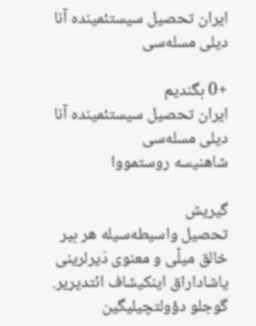ایران تحصیل سیستئمینده آنا دیلی مسله‌سی

+0 بگندیم
ایران تحصیل سیستئمینده آنا دیلی مسله‌سی
شاهنیسه روستمووا

گیریش
تحصیل واسیطه‌سیله هر بیر خالق میلّی و معنوی دَیرلرینی یاشاداراق اینکیشاف ائتدیریر. گوجلو دؤولتچیلیگین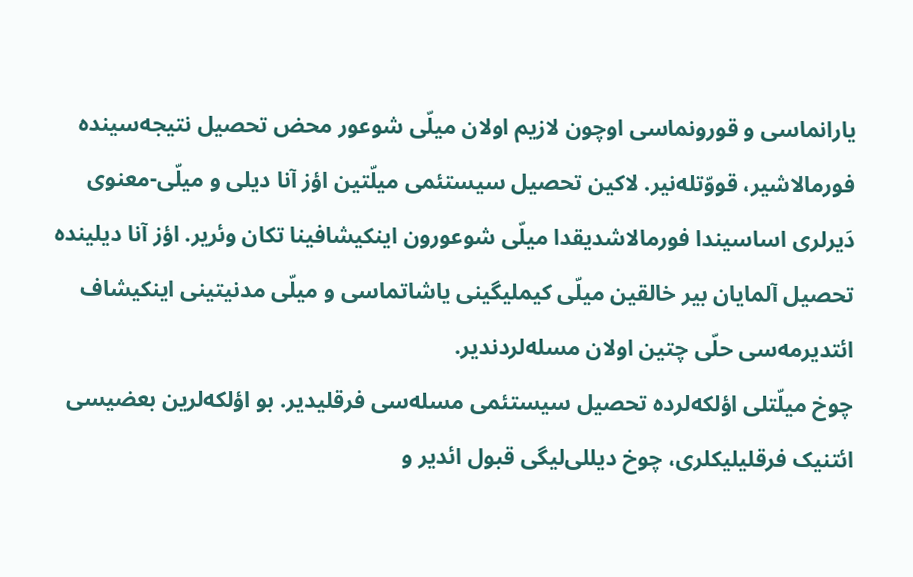یارانماسی و قورونماسی اوچون لازیم اولان میلّی شوعور محض تحصیل نتیجه‌سینده فورمالاشیر، قووّتله‌نیر. لاکین تحصیل سیستئمی میلّتین اؤز آنا دیلی و میلّی-معنوی دَیرلری اساسیندا فورمالاشدیقدا میلّی شوعورون اینکیشافینا تکان وئریر. اؤز آنا دیلینده تحصیل آلمایان بیر خالقین میلّی کیملیگینی یاشاتماسی و میلّی مدنیتینی اینکیشاف ائتدیرمه‌سی حلّی چتین اولان مسله‌لردندیر.
چوخ میلّتلی اؤلکه‌لرده تحصیل سیستئمی مسله‌سی فرقلیدیر. بو اؤلکه‌لرین بعضیسی ائتنیک فرقلیلیکلری، چوخ دیللی‌لیگی قبول ائدیر و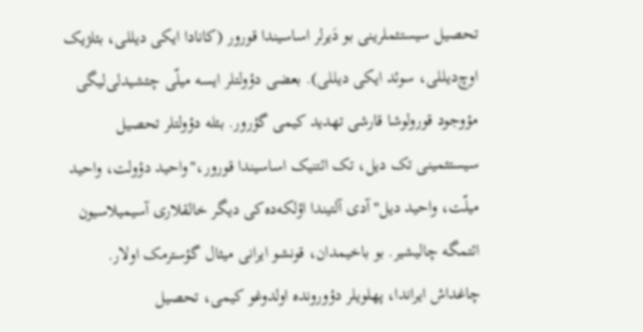تحصیل سیستئملرینی بو دَیرلر اساسیندا قورور (کانادا ایکی دیللی، بئلژیک اوچ‌دیللی، سوئد ایکی دیللی). بعضی دؤولتلر ایسه میلّی چئشیدلی‌لیگی مؤوجود قورولوشا قارشی تهدید کیمی گؤرور. بئله دؤولتلر تحصیل سیستئمینی تک دیل، تک ائتنیک اساسیندا قورور،"واحید دؤولت، واحید میلّت، واحید دیل" آدی آلتیندا اؤلکه‌ده‌کی دیگر خالقلاری آسیمیلاسیون ائتمگه چالیشیر. بو باخیمدان، قونشو ایرانی میثال گؤسترمک اولار. چاغداش ایراندا، پهلویلر دؤورونده اولدوغو کیمی، تحصیل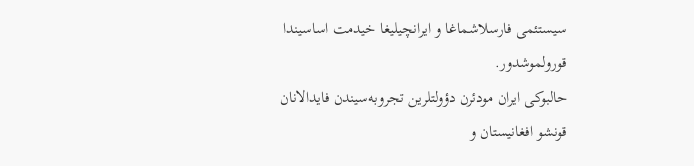سیستئمی فارسلاشماغا و ایرانچیلیغا خیدمت اساسیندا قورولموشدور.
حالبوکی ایران مودئرن دؤولتلرین تجروبه‌سیندن فایدالانان قونشو افغانیستان و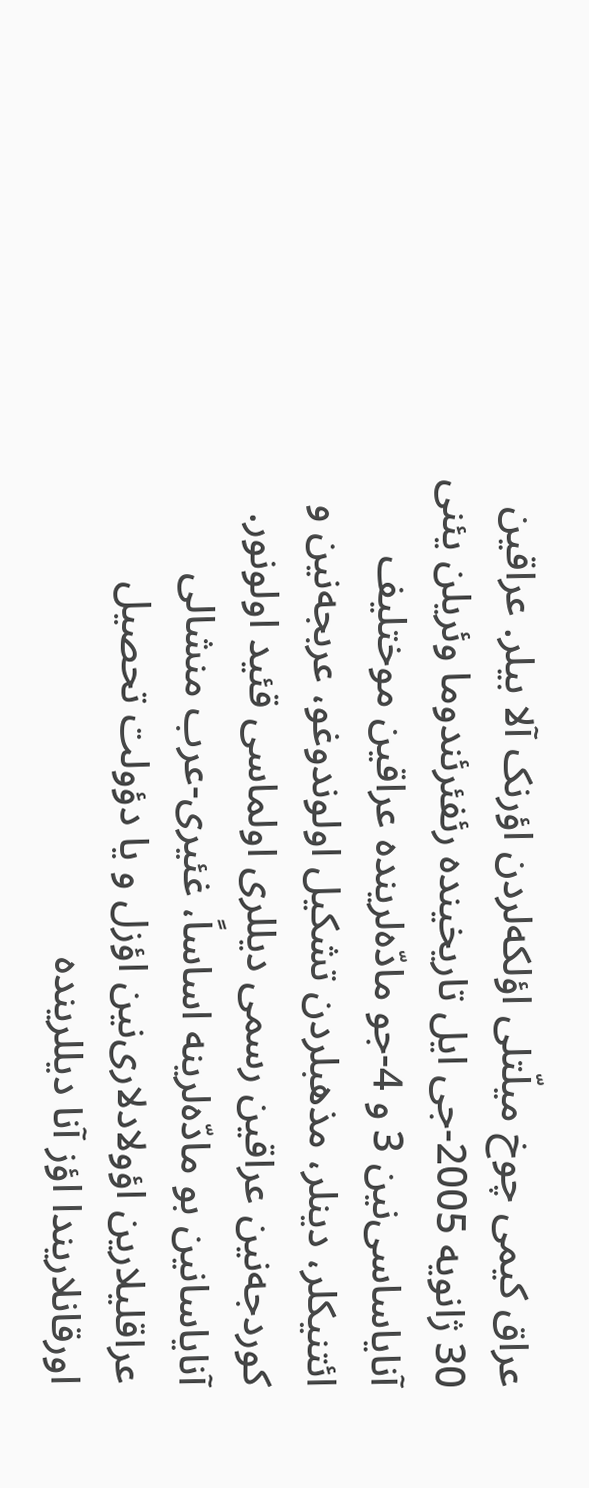عراق کیمی چوخ میلّتلی اؤلکه‌لردن اؤرنک آلا بیلر. عراقین 30 ژانویه 2005-جی ایل تاریخینده رئفئرئندوما وئریلن یئنی آنایاساسی‌‌نین 3 و 4-جو مادّه‌لرینده عراقین موختلیف ائتنیکلر، دینلر، مذهبلردن تشکیل اولوندوغو، عربجه‌‌نین و کوردجه‌‌نین عراقین رسمی دیللری اولماسی قئید اولونور. آنایاسا‌نین بو مادّه‌لرینه اساساً، غئیری-عرب منشالی عراقلیلارین اؤولادلاری‌نین اؤزل و یا دؤولت تحصیل اورقانلاریندا اؤز آنا دیللرینده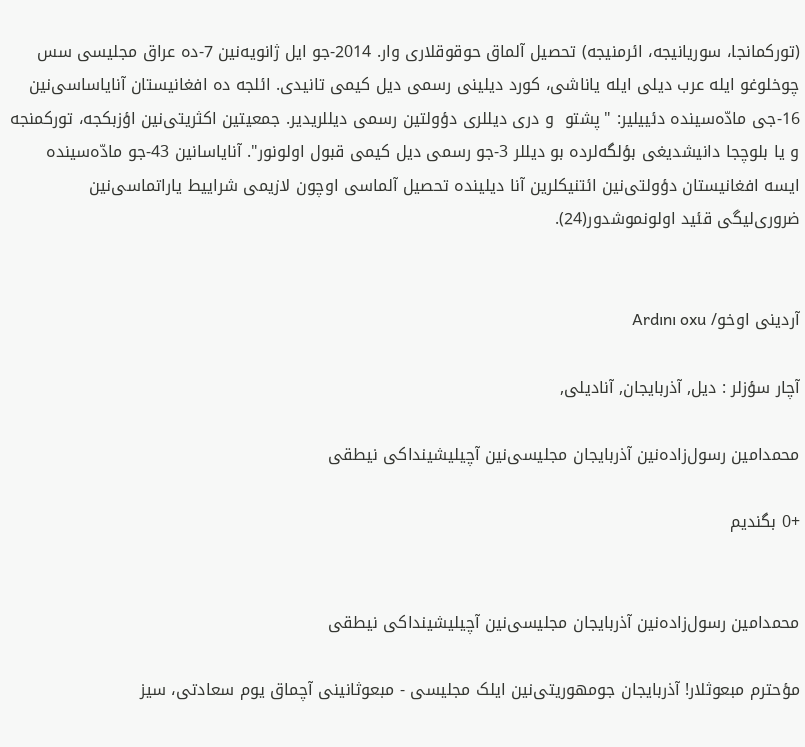(تورکمانجا، سوریانیجه، ائرمنیجه) تحصیل آلماق حوقوقلاری وار. 2014-جو ایل ژانویه‌نین 7-ده عراق مجلیسی سس چوخلوغو ایله عرب دیلی ایله یاناشی، کورد دیلینی رسمی دیل کیمی تانیدی. ائلجه ده افغانیستان آنایاساسی‌‌نین 16-جی مادّه‌سینده دئییلیر: "پشتو  و دری دیللری دؤولتین رسمی دیللریدیر. جمعیتین اکثریتی‌نین اؤزبکجه، تورکمنجه و یا بلوچجا دانیشدیغی بؤلگه‌لرده بو دیللر 3-جو رسمی دیل کیمی قبول اولونور". آنایاسا‌نین 43-جو مادّه‌سینده ایسه افغانیستان دؤولتی‌نین ائتنیکلرین آنا دیلینده تحصیل آلماسی اوچون لازیمی شراییط یاراتماسی‌نین ضروری‌لیگی قئید اولونموشدور(24).


آردینی اوخو/ Ardını oxu

آچار سؤزلر : دیل, آذربایجان, آنادیلی,

محمد‌امین رسول‌زاده‌نین آذربایجان مجلیسی‌نین آچیلیشینداکی نیطقی

+0 بگندیم


محمد‌امین رسول‌زاده‌نین آذربایجان مجلیسی‌نین آچیلیشینداکی نیطقی

مؤحترم مبعوثلار! آذربایجان جومهوریتی‌‌نین ایلک مجلیسی - مبعوثا‌نینی آچماق یوم سعادتی، سیز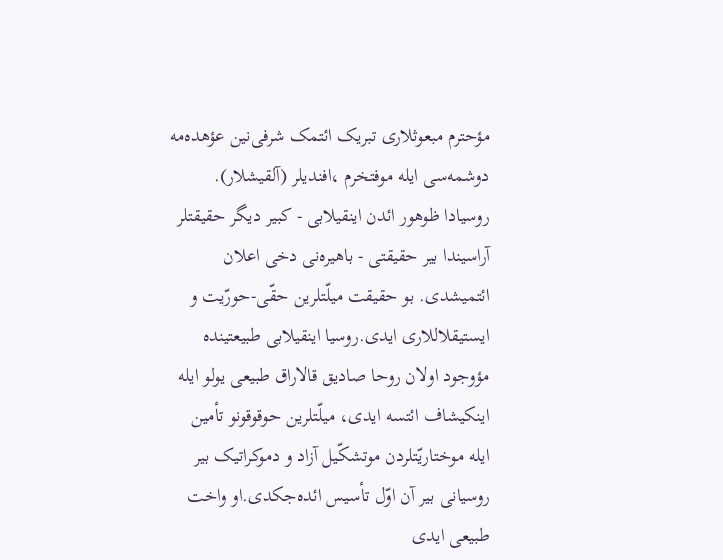مؤحترم مبعوثلاری تبریک ائتمک شرفی‌‌نین عؤهده‌مه دوشمه‌سی ایله موفتخرم ،افندیلر (آلقیشلار). روسیادا ظوهور ائدن اینقیلابی - کبیر دیگر حقیقتلر آراسیندا بیر حقیقتی - باهیره‌نی دخی اعلان ائتمیشدی. بو حقیقت میلّتلرین حقّی-حورّیت و ایستیقلاللاری ایدی.روسیا اینقیلابی طبیعتینده مؤوجود اولان روحا صادیق قالاراق طبیعی یولو ایله اینکیشاف ائتسه‌ ایدی، میلّتلرین حوقوقونو تأمین ایله موختاریّتلردن موتشکّیل آزاد و دموکراتیک بیر روسیانی بیر آن اوّل تأسیس ائده‌جکدی.او واخت طبیعی ایدی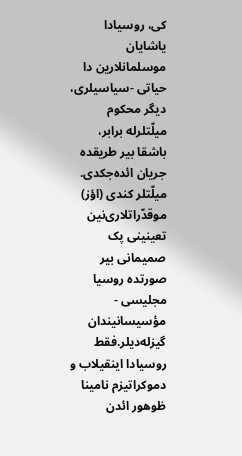کی، روسیادا یاشایان موسلمانلارین دا حیاتی -سیاسیلری، دیگر محکوم میلّتلرله برابر، باشقا بیر طریقده جریان ائده‌جکدی. میلّتلر کندی (اؤز) موقدّراتلاری‌نین تعینینی پک صمیمانی بیر صورتده روسیا مجلیسی - مؤسیسا‌نیندان گیزله‌دیلر.فقط روسیادا اینقیلاب و دموکراتیزم نامینا ظوهور ائدن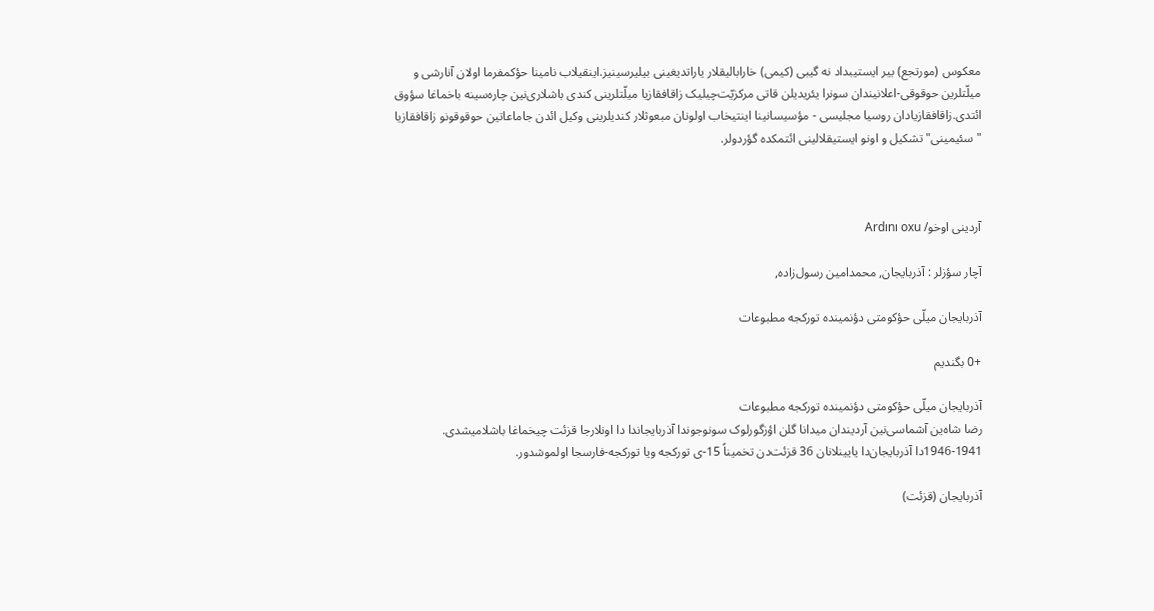معکوس (مورتجع) بیر ایستیبداد نه گیبی (کیمی) خارابالیقلار یاراتدیغینی بیلیرسینیز.اینقیلاب نامینا حؤکمفرما اولان آنارشی و میلّتلرین حوقوقی-اعلا‌نیندان سونرا یئریدیلن قاتی مرکزیّت‌چیلیک زاقافقازیا میلّتلرینی کندی باشلاری‌نین چاره‌سینه باخماغا سؤوق ائتدی.زاقافقازیادان روسیا مجلیسی - مؤسیسا‌نینا اینتیخاب اولونان مبعوثلار کندیلرینی وکیل ائدن جاماعاتین حوقوقونو زاقافقازیا "سئیمینی" تشکیل و اونو ایستیقلالینی ائتمکده گؤردولر.



آردینی اوخو/ Ardını oxu

آچار سؤزلر : آذربایجان, محمد‌امین رسول‌زاده,

آذربایجان میلّی حؤکومتی دؤنمینده تورکجه مطبوعات

+0 بگندیم

آذربایجان میلّی حؤکومتی دؤنمینده تورکجه مطبوعات
رضا شاه‌‌ین آشماسی‌نین آردیندان میدانا گلن اؤزگورلوک سونوجوندا آذربایجاندا دا اونلارجا قزئت چیخماغا باشلامیشدی. 1941-1946دا آذربایجان‌دا یایینلانان 36 قزئت‌دن تخمیناً 15-ی تورکجه ویا تورکجه-فارسجا اولموشدور.

آذربایجان (قزئت)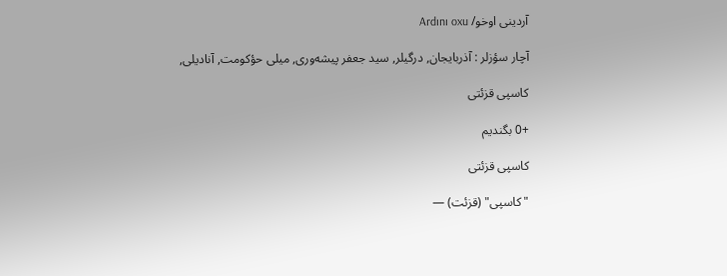آردینی اوخو/ Ardını oxu

آچار سؤزلر : آذربایجان, درگیلر, سید جعفر پیشه‌وری, میلی حؤکومت, آنادیلی,

کاسپی قزئتی

+0 بگندیم

کاسپی قزئتی

"کاسپی" (قزئت) —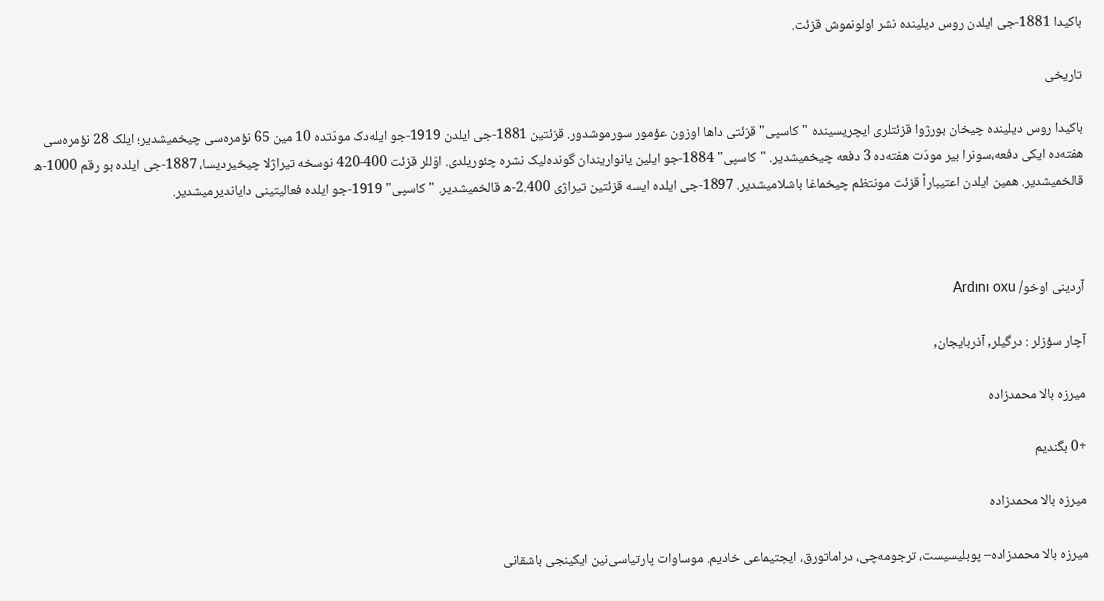باکیدا 1881-جی ایلدن روس دیلینده نشر اولونموش قزئت.

تاریخی

باکیدا روس دیلینده چیخان بورژوا قزئتلری ایچریسینده "کاسپی" قزئتی داها اوزون عؤمور سورموشدور. قزئتین 1881-جی ایلدن 1919-جو ایله‌دک مودّتده 10 مین 65 نؤمره‌سی چیخمیشدیر؛ ایلک 28 نؤمره‌سی هفته‌ده ایکی دفعه،سونرا بیر مودّت هفته‌ده 3 دفعه چیخمیشدیر. "کاسپی" 1884-جو ایلین یانواریندان گونده‌لیک نشره چئوریلدی. اوّللر قزئت 400-420 نوسخه تیراژلا چیخیردیسا، 1887-جی ایلده بو رقم 1000-ه قالخمیشدیر. همین ایلدن اعتیباراً قزئت مونتظم چیخماغا باشلامیشدیر. 1897-جی ایلده ایسه قزئتین تیراژی 2.400-ه قالخمیشدیر. "کاسپی" 1919-جو ایلده فعالیتینی دایاندیرمیشدیر.



آردینی اوخو/ Ardını oxu

آچار سؤزلر : درگیلر, آذربایجان,

میرزه بالا محمدزاده

+0 بگندیم

میرزه بالا محمدزاده

میرزه بالا محمدزاده– پوبلیسیست، ترجومه‌چی، دراماتورق، ایجتیماعی خادیم. موساوات پارتیاسی‌نین ایکینجی باشقانی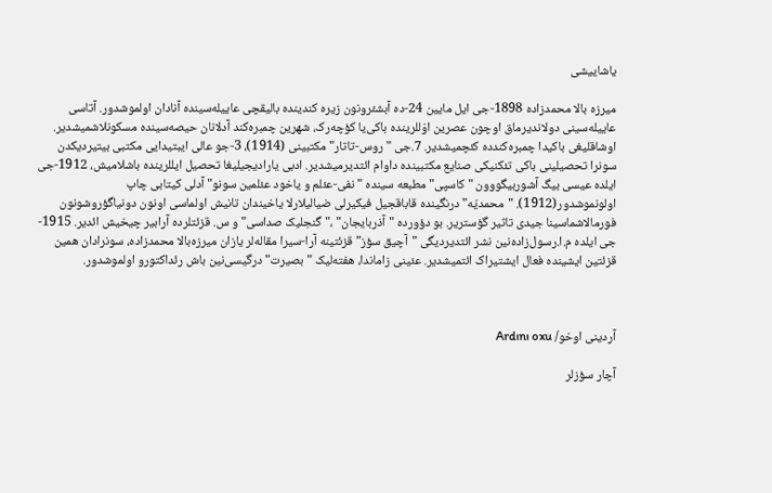یاشاییشی

میرزه بالا محمدزاده 1898-جی ایل مایین 24-ده آبشئرونون زیره کندینده بالیقچی عاییله‌سینده آنادان اولموشدور. آتاسی عاییله‌سینی دولاندیرماق اوچون عصرین اوّللرینده باکی‌یا کؤچه‌رک، شهرین چمبره‌کند آدلانان حیصه‌سینده مسکونلاشمیشدیر. اوشاقلیغی باکیدا چمبره‌کندده کئچمیشدیر. 7.جی "روس-تاتار" مکتبینی (1914)، 3-جو عالی ایبتیدایی مکتبی بیتیردیکدن سونرا تحصیلینی باکی تئکنیکی صنایع مکتبینده داوام ائتدیرمیشدیر. ادبی یارادیجیلیغا تحصیل ایللرینده باشلامیش، 1912-جی ایلده عیسی بیگ آشوربیگووون "کاسپی" مطبعه سینده "نفی-عئلم و یاخود عئلمین سونو" آدلی کیتابی چاپ اولونموشدور(1912). "محمدیّه" درنگینده قاباقجیل فیکیرلی ضیالیلارلا یاخیندان تانیش اولماسی اونون دونیاگؤروشونون فورمالاشماسینا جیدی تاثیر گؤستریر. بو دؤورده "آذربایجان" ،"گنجلیک صداسی" و س. قزئتلرده آرابیر چیخیش ائدیر. 1915-جی ایلده م.ا.رسول‌زاده‌نین نشر ائتدیردیگی "آچیق سؤز" قزئتینه آرا-سیرا مقاله‌لر یازان میرزه‌بالا محمدزاده، سونرادان همین قزئتین ایشینده فعال ایشتیراک ائتمیشدیر. عئینی زاماندا، هفته‌لیک "بصیرت" درگیسی‌نین باش رئداکتورو اولموشدور.



آردینی اوخو/ Ardını oxu

آچار سؤزلر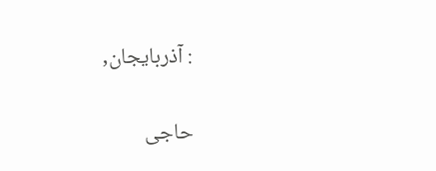: آذربایجان,

حاجی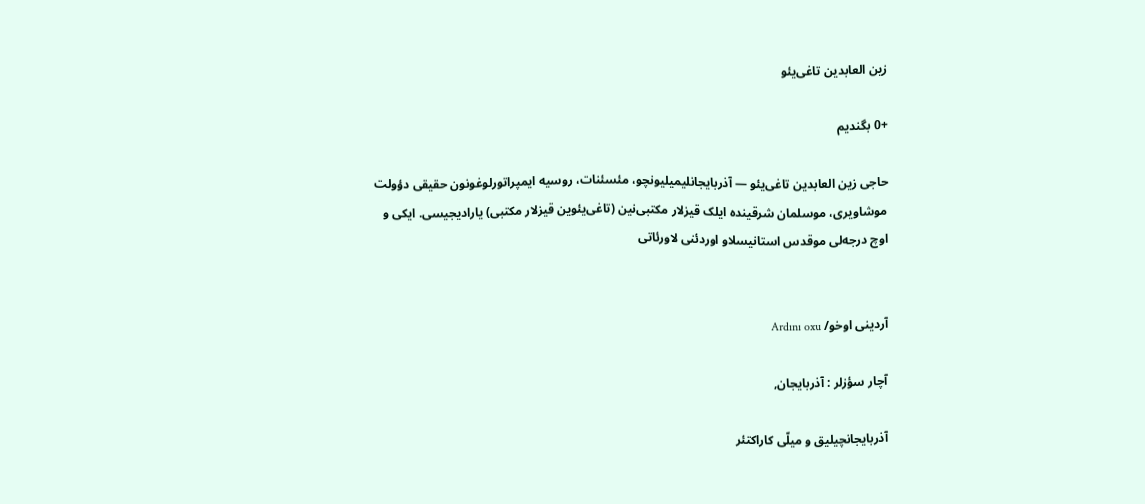زین العابدین تاغی‌یئو

+0 بگندیم

حاجی زین العابدین تاغی‌یئو — آذربایجانلیمیلیونچو، مئسئنات، روسیه ایمپراتورلوغونون حقیقی دؤولت موشاویری، موسلمان شرقینده ایلک قیزلار مکتبی‌نین (تاغی‌یئوین قیزلار مکتبی) یارادیجیسی. ایکی و اوچ درجه‌لی موقدس استانیسلاو اوردئنی لاورئاتی


آردینی اوخو/ Ardını oxu

آچار سؤزلر : آذربایجان,

آذربایجانچیلیق و میلّی کاراکتئر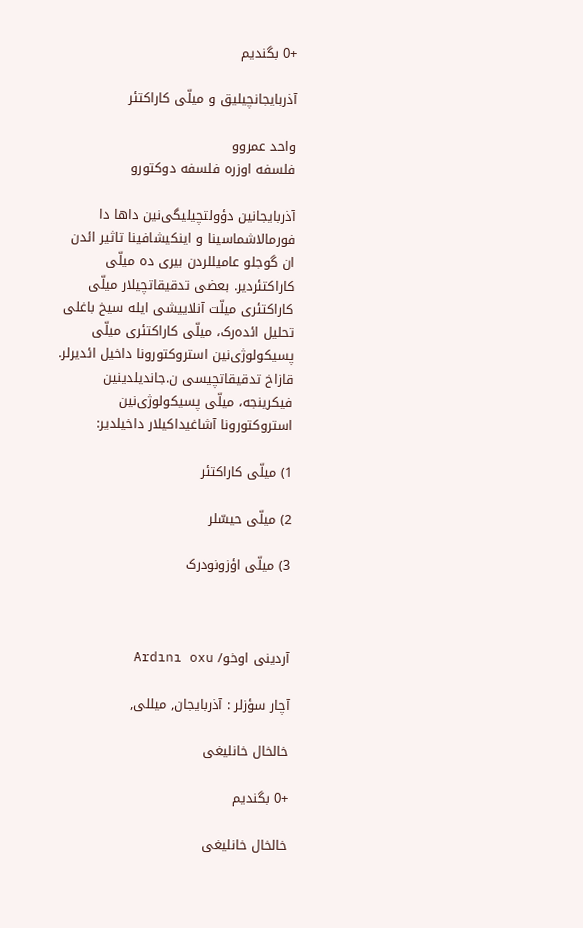+0 بگندیم

آذربایجانچیلیق و میلّی کاراکتئر

واحد عمروو
فلسفه اوزره فلسفه دوکتورو

آذربایجا‌نین دؤولتچیلیگی‌نین داها دا فورمالاشماسینا و اینکیشافینا تاثیر ائدن ان گوجلو عامیللردن بیری ده میلّی کاراکتئردیر. بعضی تدقیقاتچیلار میلّی کاراکتئری میلّت آنلاییشی ایله سیخ باغلی تحلیل ائده‌رک، میلّی کاراکتئری میلّی پسیکولوژ‌ی‌‌نین استروکتورونا داخیل ائدیرلر. قازاخ تدقیقاتچیسی ن.جاندیلدینین فیکرینجه، میلّی پسیکولوژ‌ی‌‌نین استروکتورونا آشاغیداکیلار داخیلدیر:

1) میلّی کاراکتئر

2) میلّی حیسّلر

3) میلّی اؤزونودرک



آردینی اوخو/ Ardını oxu

آچار سؤزلر : آذربایجان, میللی,

خالخال خانلیغی

+0 بگندیم

خالخال خانلیغی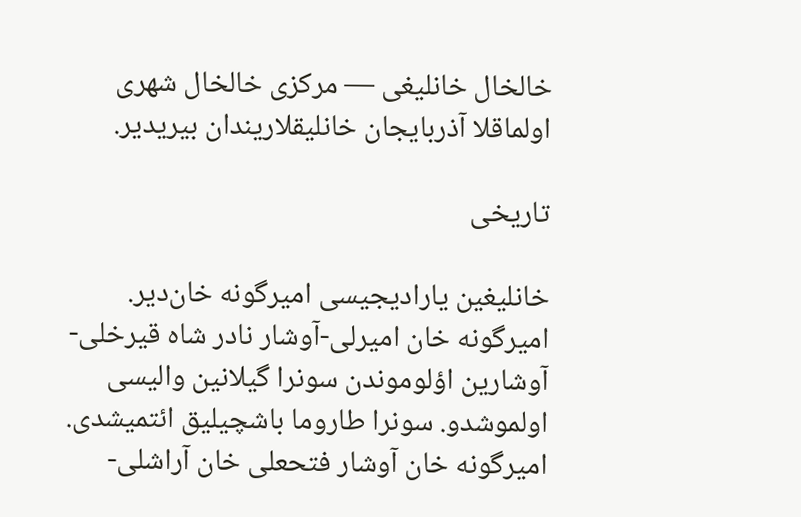خالخال خانلیغی — مرکزی خالخال شهری اولماقلا آذربایجان خانلیقلاریندان بیریدیر.

تاریخی

خانلیغین یارادیجیسی امیرگونه خان‌دیر. امیرگونه خان امیرلی-آوشار نادر شاه قیرخلی-آوشارین اؤلوموندن سونرا گیلا‌نین والیسی اولموشدو. سونرا طاروما باشچیلیق ائتمیشدی. امیرگونه خان آوشار فتحعلی خان آراشلی-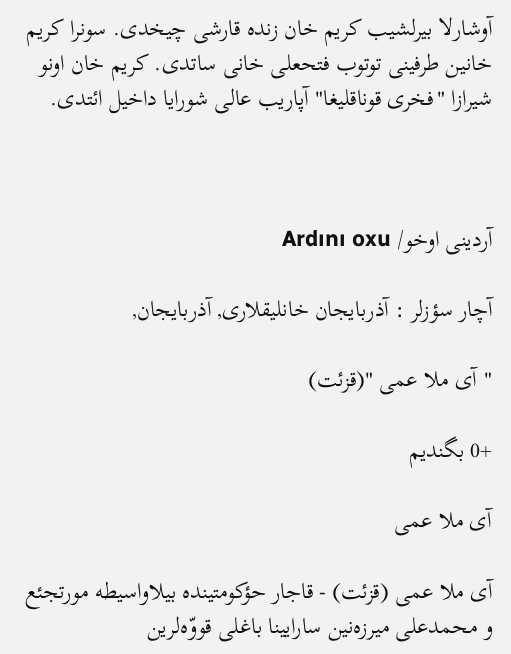آوشارلا بیرلشیب کریم خان زنده قارشی چیخدی. سونرا کریم خا‌نین طرفینی توتوب فتحعلی خانی ساتدی. کریم خان اونو شیرازا "فخری قوناقلیغا" آپاریب عالی شورایا داخیل ائتدی.



آردینی اوخو/ Ardını oxu

آچار سؤزلر : آذربایجان خانلیقلاری, آذربایجان,

"آی ملا عمی "(قزئت)

+0 بگندیم

آی ملا عمی

آی ملا عمی (قزئت) - قاجار حؤکومتینده بیلاواسیطه مورتجئع و محمدعلی میرزه‌نین سارایینا باغلی قووّه‌لرین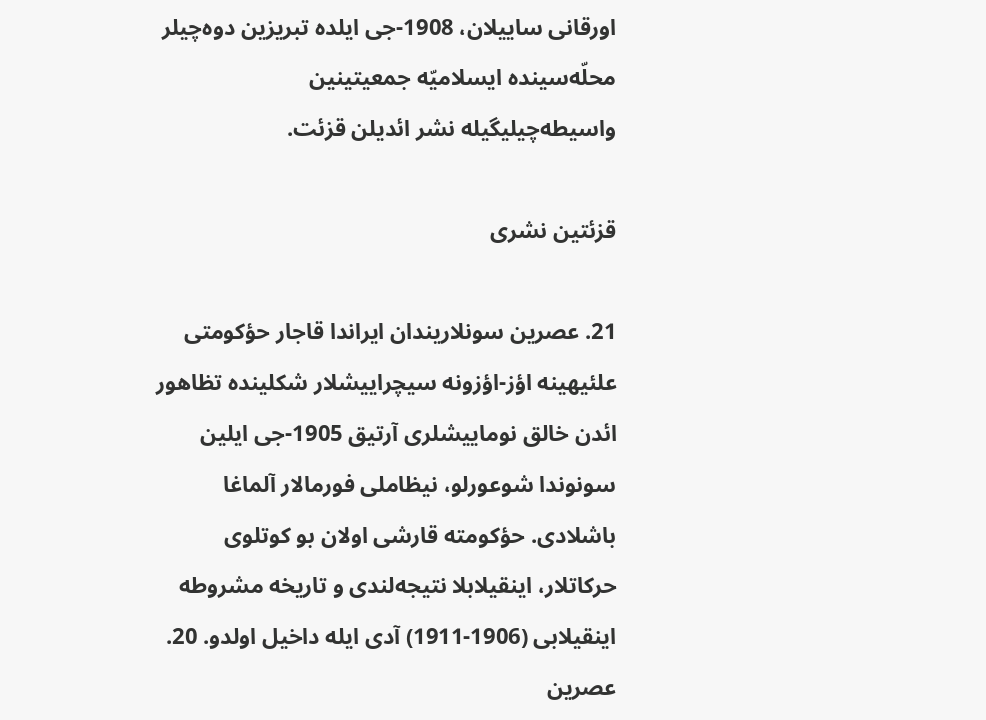اورقانی ساییلان، 1908-جی ایلده تبریزین دوه‌چیلر محلّه‌سینده ایسلامیّه جمعیتینین واسیطه‌چیلیگیله نشر ائدیلن قزئت.

قزئتین نشری

21. عصرین سونلاریندان ایراندا قاجار حؤکومتی علئیهینه اؤز-اؤزونه سیچراییشلار شکلینده تظاهور ائدن خالق نوماییشلری آرتیق 1905-جی ایلین سونوندا شوعورلو، نیظاملی فورمالار آلماغا باشلادی. حؤکومته قارشی اولان بو کوتلوی حرکاتلار، اینقیلابلا نتیجه‌لندی و تاریخه مشروطه اینقیلابی (1906-1911) آدی ایله داخیل اولدو. 20. عصرین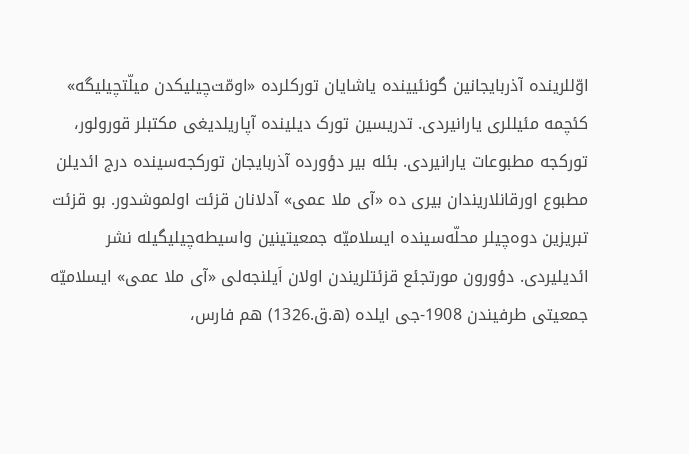اوّللرینده آذربایجانین گونئیینده یاشایان تورکلرده «اومّت‌چیلیکدن میلّتچیلیگه» کئچمه مئیللری یارانیردی. تدریسین تورک دیلینده آپاریلدیغی مکتبلر قورولور، تورکجه مطبوعات یارانیردی. بئله بیر دؤورده آذربایجان تورکجه‌سینده درج ائدیلن مطبوع اورقانلاریندان بیری ده «آی ملا عمی» آدلانان قزئت اولموشدور. بو قزئت تبریزین دوه‌چیلر محلّه‌سینده ایسلامیّه جمعیتینین واسیطه‌چیلیگیله نشر ائدیلیردی. دؤورون مورتجئع قزئتلریندن اولان اَیلنجه‌لی «آی ملا عمی» ایسلامیّه جمعیتی طرفیندن 1908-جی ایلده (ه.ق.1326) هم فارس،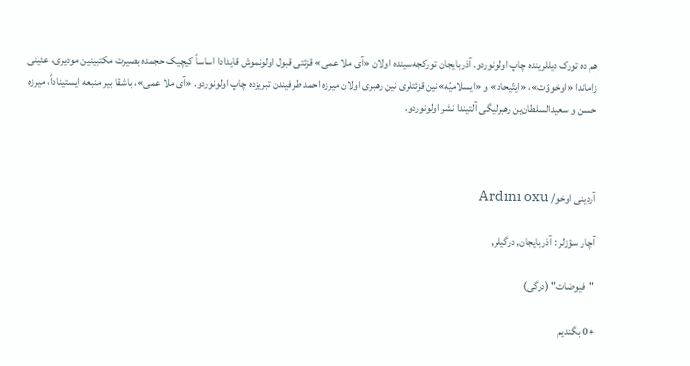هم ده تورک دیللرینده چاپ اولونوردو. آذربایجان تورکجه‌سینده اولان «آی ملا عمی» قزئتی قبول اولونموش قایدادا اساساً کیچیک حجمده بصیرت مکتبینین مودیری، عئینی زاماندا «اوخووّت»، «ایتّیحاد» و «ایسلامیّه»نین قزئتلری نین رهبری اولان میرزه احمد طرفیندن تبریزده چاپ اولونوردو. «آی ملا عمی»، باشقا بیر منبعه ایستیناداً، میرزه حسن و سعیدالسلطان‌ین رهبرلیگی آلتیندا نشر اولونوردو.



آردینی اوخو/ Ardını oxu

آچار سؤزلر : آذربایجان, درگیلر,

"فیوضات" (درگی)

+0 بگندیم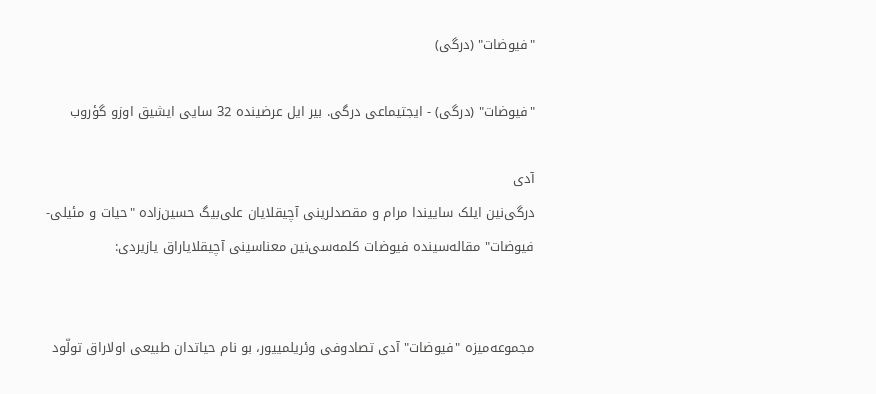"فیوضات" (درگی)

"فیوضات" (درگی) - ایجتیماعی درگی. بیر ایل عرضینده 32 سایی ایشیق اوزو گؤروب

آدی
درگی‌نین ایلک ساییندا مرام و مقصدلرینی آچیقلایان علی‌بیگ حسین‌زاده "حیات و مئیلی-فیوضات" مقاله‌سینده فیوضات کلمه‌سی‌نین معناسینی آچیقلایاراق یازیردی:


مجموعه‌میزه "فیوضات" آدی تصادوفی وئریلمییور، بو نام حیاتدان طبیعی اولاراق تولّود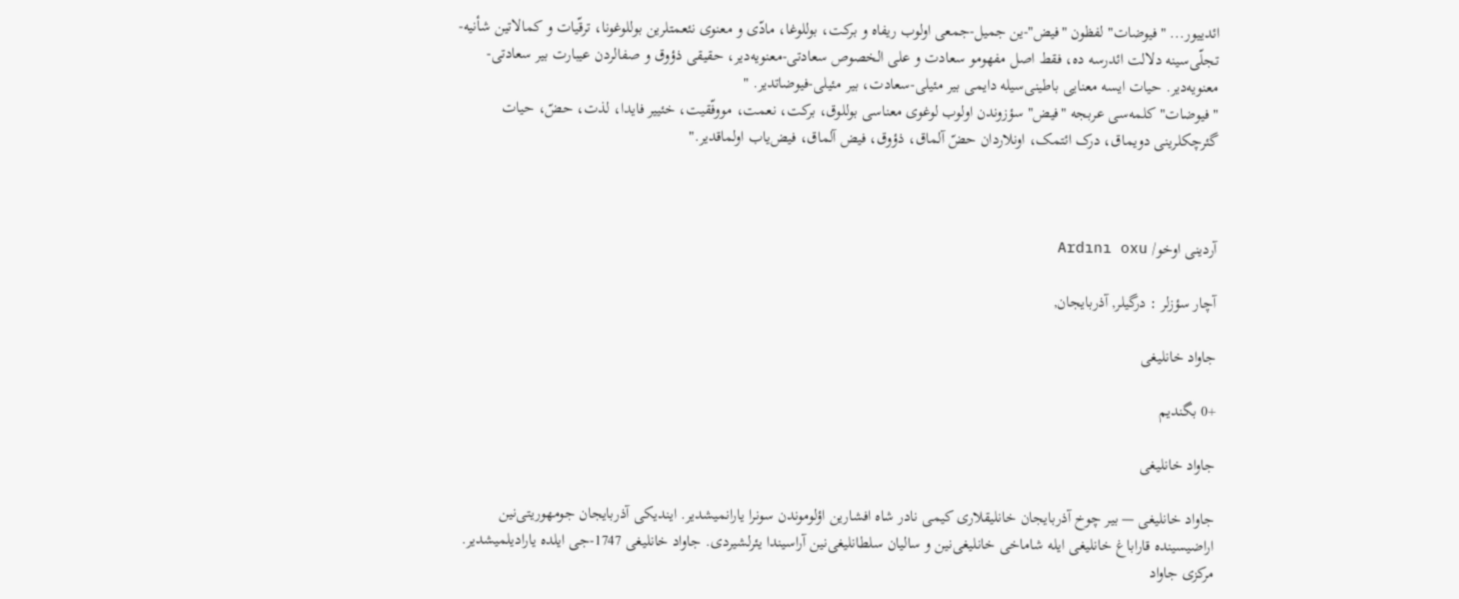ائدییور... "فیوضات" لفظون "فیض"-ین جمیل-جمعی اولوب ریفاه و برکت، بوللوغا، مادّی و معنوی نئعمتلرین بوللوغونا، ترقّیات و کمالاتین شأنیه-تجلّی‌سینه دلالت ائدرسه ده، فقط اصل مفهومو سعادت و علی الخصوص سعادتی-معنویه‌دیر، حقیقی ذؤوق و صفالردن عیبارت بیر سعادتی-معنویه‌دیر. حیات ایسه معنایی باطینی‌سیله دایمی بیر مئیلی-سعادت، بیر مئیلی-فیوضاتدیر. "
"فیوضات" کلمه‌سی عربجه "فیض" سؤزوندن اولوب لوغوی معناسی بوللوق، برکت، نعمت، مووفّقیت، خئییر فایدا، لذت، حضّ، حیات گئرچکلرینی دویماق، درک ائتمک، اونلاردان حضّ آلماق، ذؤوق، فیض آلماق، فیض‌یاب اولماقدیر."



آردینی اوخو/ Ardını oxu

آچار سؤزلر : درگیلر, آذربایجان,

جاواد خانلیغی

+0 بگندیم

جاواد خانلیغی

جاواد خانلیغی — بیر چوخ آذربایجان خانلیقلاری کیمی نادر شاه افشارین اؤلوموندن سونرا یارانمیشدیر. ایندیکی آذربایجان جومهوریتی‌نین اراضیسینده قاراباغ خانلیغی ایله شاماخی خانلیغی‌نین و سالیان سلطانلیغی‌نین آراسیندا یئرلشیردی. جاواد خانلیغی 1747-جی ایلده یارادیلمیشدیر. مرکزی جاواد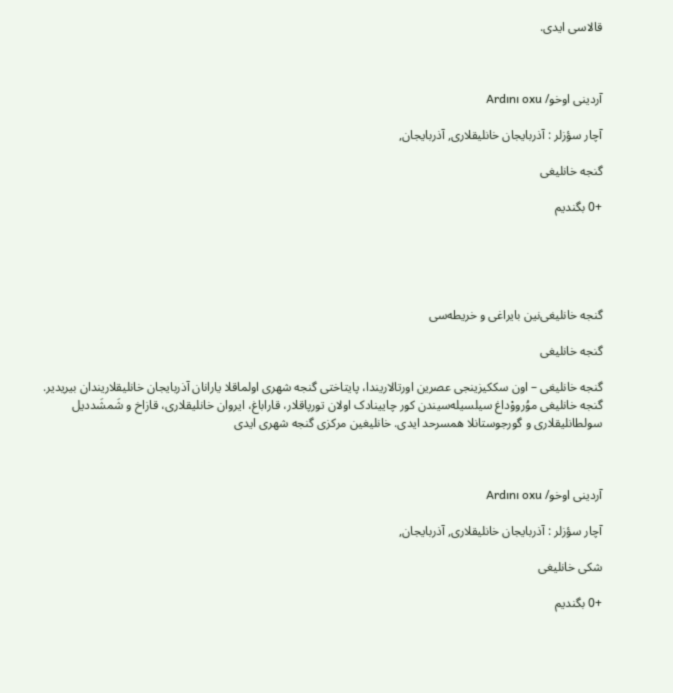قالاسی ایدی.



آردینی اوخو/ Ardını oxu

آچار سؤزلر : آذربایجان خانلیقلاری, آذربایجان,

گنجه خانلیغی

+0 بگندیم





گنجه خانلیغی‌نین بایراغی و خریطه‌سی

گنجه خانلیغی

گنجه خانلیغی – اون سککیزینجی عصرین اورتالاریندا، پایتاختی گنجه شهری اولماقلا یارانان آذربایجان خانلیقلاریندان بیریدیر. گنجه خانلیغی موُرووْداغ سیلسیله‌سیندن کور چایینادک اولان تورپاقلار، قاراباغ، ایروان خانلیقلاری، قازاخ و شَمشَددیل سولطانلیقلاری و گورجوستانلا همسرحد ایدی. خانلیغین مرکزی گنجه شهری ایدی



آردینی اوخو/ Ardını oxu

آچار سؤزلر : آذربایجان خانلیقلاری, آذربایجان,

شکی خانلیغی

+0 بگندیم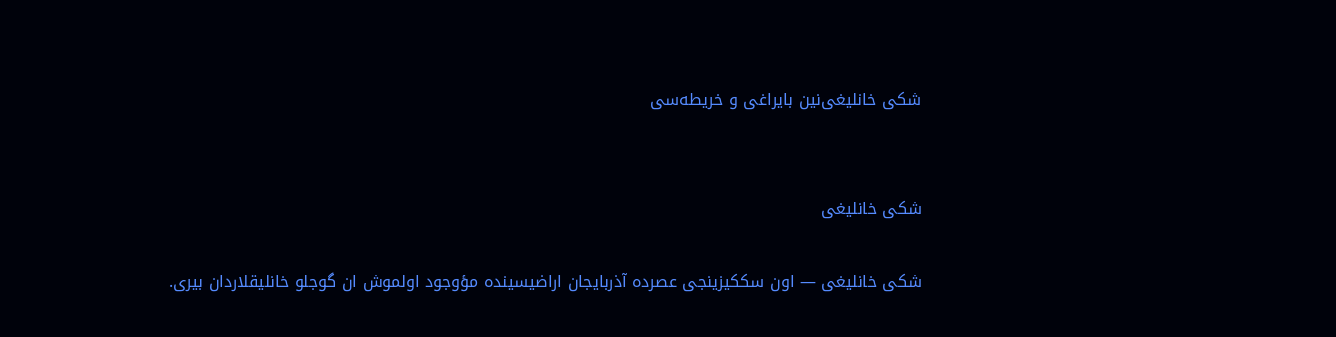شکی خانلیغی‌نین بایراغی و خریطه‌سی


شکی خانلیغی

شکی خانلیغی — اون سککیزینجی عصرده آذربایجان اراضیسینده مؤوجود اولموش ان گوجلو خانلیقلاردان بیری.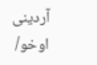آردینی اوخو/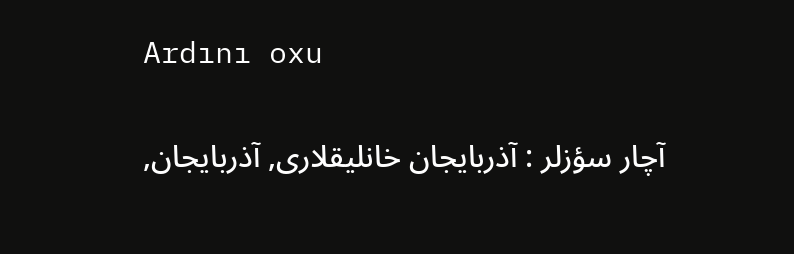Ardını oxu

آچار سؤزلر : آذربایجان خانلیقلاری, آذربایجان,